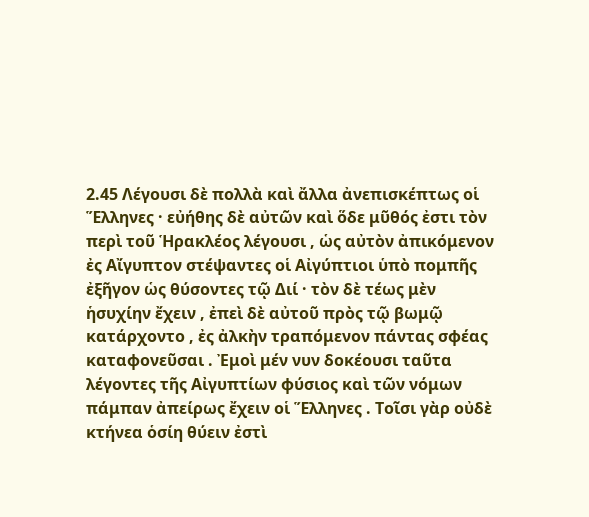2.45 Λέγουσι δὲ πολλὰ καὶ ἄλλα ἀνεπισκέπτως οἱ Ἕλληνες · εὐήθης δὲ αὐτῶν καὶ ὅδε μῦθός ἐστι τὸν περὶ τοῦ Ἡρακλέος λέγουσι , ὡς αὐτὸν ἀπικόμενον ἐς Αἴγυπτον στέψαντες οἱ Αἰγύπτιοι ὑπὸ πομπῆς ἐξῆγον ὡς θύσοντες τῷ Διί · τὸν δὲ τέως μὲν ἡσυχίην ἔχειν , ἐπεὶ δὲ αὐτοῦ πρὸς τῷ βωμῷ κατάρχοντο , ἐς ἀλκὴν τραπόμενον πάντας σφέας καταφονεῦσαι . Ἐμοὶ μέν νυν δοκέουσι ταῦτα λέγοντες τῆς Αἰγυπτίων φύσιος καὶ τῶν νόμων πάμπαν ἀπείρως ἔχειν οἱ Ἕλληνες . Τοῖσι γὰρ οὐδὲ κτήνεα ὁσίη θύειν ἐστὶ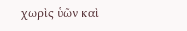χωρὶς ὑῶν καὶ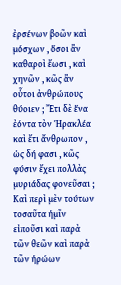ἐρσένων βοῶν καὶ μόσχων , ὅσοι ἂν καθαροὶ ἔωσι , καὶ χηνῶν , κῶς ἂν οὗτοι ἀνθρώπους θύοιεν ; Ἔτι δὲ ἕνα ἐόντα τὸν Ἡρακλέα καὶ ἔτι ἄνθρωπον , ὡς δή φασι , κῶς φύσιν ἔχει πολλὰς μυριάδας φονεῦσαι ; Καὶ περὶ μὲν τούτων τοσαῦτα ἡμῖν εἰποῦσι καὶ παρὰ τῶν θεῶν καὶ παρὰ τῶν ἡρώων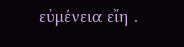εὐμένεια εἴη .